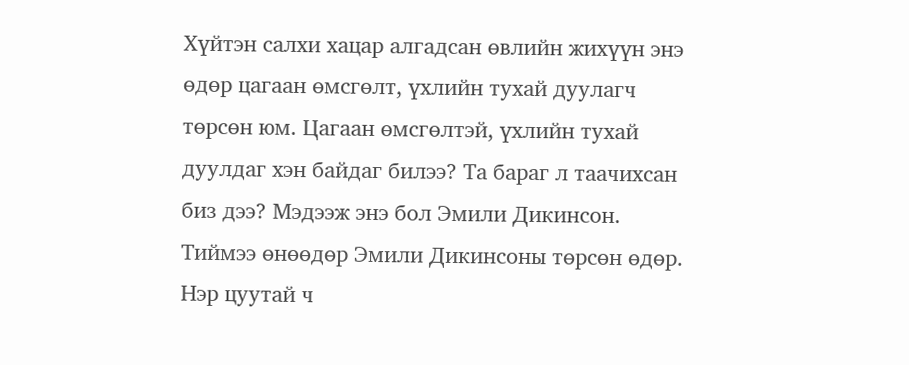Хүйтэн салхи хацар алгадсан өвлийн жихүүн энэ өдөр цагаан өмсгөлт, үхлийн тухай дуулагч төрсөн юм. Цагаан өмсгөлтэй, үхлийн тухай дуулдаг хэн байдаг билээ? Та бараг л таачихсан биз дээ? Мэдээж энэ бол Эмили Дикинсон. Тиймээ өнөөдөр Эмили Дикинсоны төрсөн өдөр. Нэр цуутай ч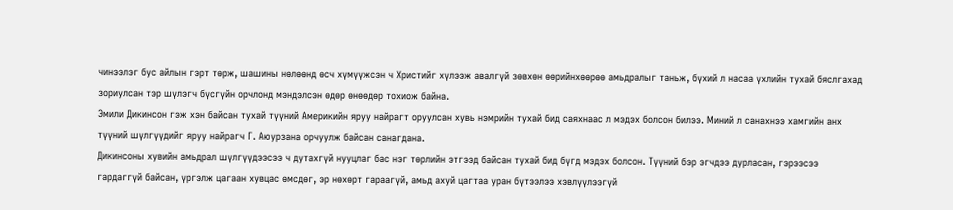чинээлэг бус айлын гэрт төрж, шашины нөлөөнд өсч хүмүүжсэн ч Христийг хүлээж авалгүй зөвхөн өөрийнхөөрөө амьдралыг таньж, бүхий л насаа үхлийн тухай бяслгахад зориулсан тэр шүлэгч бүсгүйн орчлонд мэндэлсэн өдөр өнөөдөр тохиож байна.
Эмили Дикинсон гэж хэн байсан тухай түүний Америкийн яруу найрагт оруулсан хувь нэмрийн тухай бид саяхнаас л мэдэх болсон билээ. Миний л санахнээ хамгийн анх түүний шүлгүүдийг яруу найрагч Г. Аюурзана орчуулж байсан санагдана.
Дикинсоны хувийн амьдрал шүлгүүдээсээ ч дутахгүй нууцлаг бас нэг төрлийн этгээд байсан тухай бид бүгд мэдэх болсон. Түүний бэр эгчдээ дурласан, гэрээсээ гардаггүй байсан, үргэлж цагаан хувцас өмсдөг, эр нөхөрт гараагүй, амьд ахуй цагтаа уран бүтээлээ хэвлүүлээгүй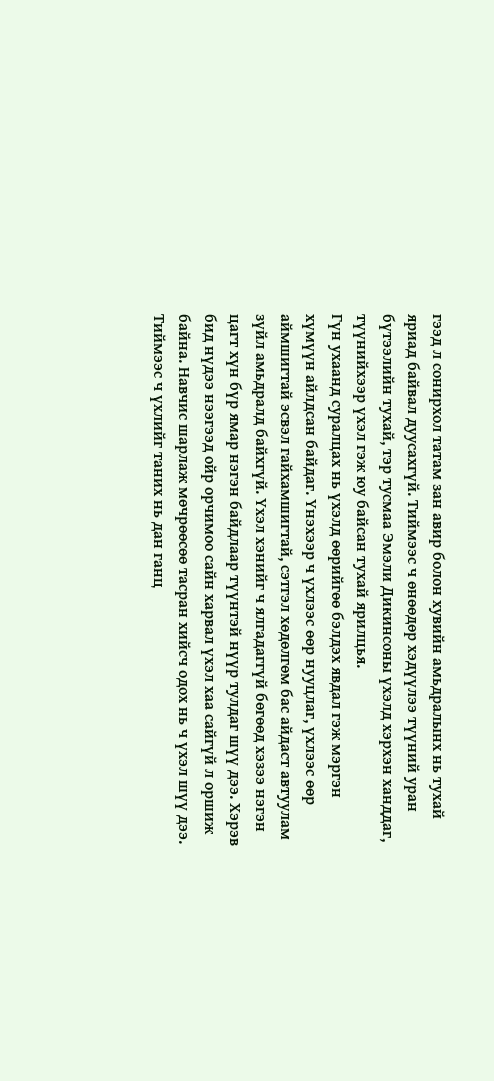гээд л сонирхол татам зан авир болон хувийн амьдралынх нь тухай яриад байвал дуусахгүй. Тиймээс ч өнөөдөр хэдүүлээ түүний уран бүтээлийн тухай, тэр тусмаа Эмэли Дикинсоны үхэлд хэрхэн ханддаг, түүнийхээр үхэл гэж юу байсан тухай ярилцья.
Гүн ухаанд суралцах нь үхэлд өөрийгөө бэлдэх явдал гэж мэргэн хүмүүн айлдсан байдаг. Үнэхээр ч үхлээс өөр нууцлаг, үхлээс өөр аймшигтай эсвэл гайхамшигтай, сэтгэл хөдөлгөм бас айдаст автуулам зүйл амьдралд байхгүй. Үхэл хэнийг ч ялгадаггүй бөгөөд хэзээ нэгэн цагт хүн бүр ямар нэгэн байдлаар түүнтэй нүүр тулдаг шүү дээ. Хэрэв бид нүдээ нээгээд ойр орчимоо сайн харвал үхэл хаа сайгүй л оршиж байна. Навчис шарлаж мөчрөөсөө тасран хийсч одох нь ч үхэл шүү дээ. Тиймээс ч үхлийг таних нь дан ганц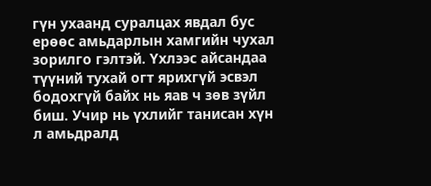гүн ухаанд суралцах явдал бус ерөөс амьдарлын хамгийн чухал зорилго гэлтэй. Үхлээс айсандаа түүний тухай огт ярихгүй эсвэл бодохгүй байх нь яав ч зөв зүйл биш. Учир нь үхлийг танисан хүн л амьдралд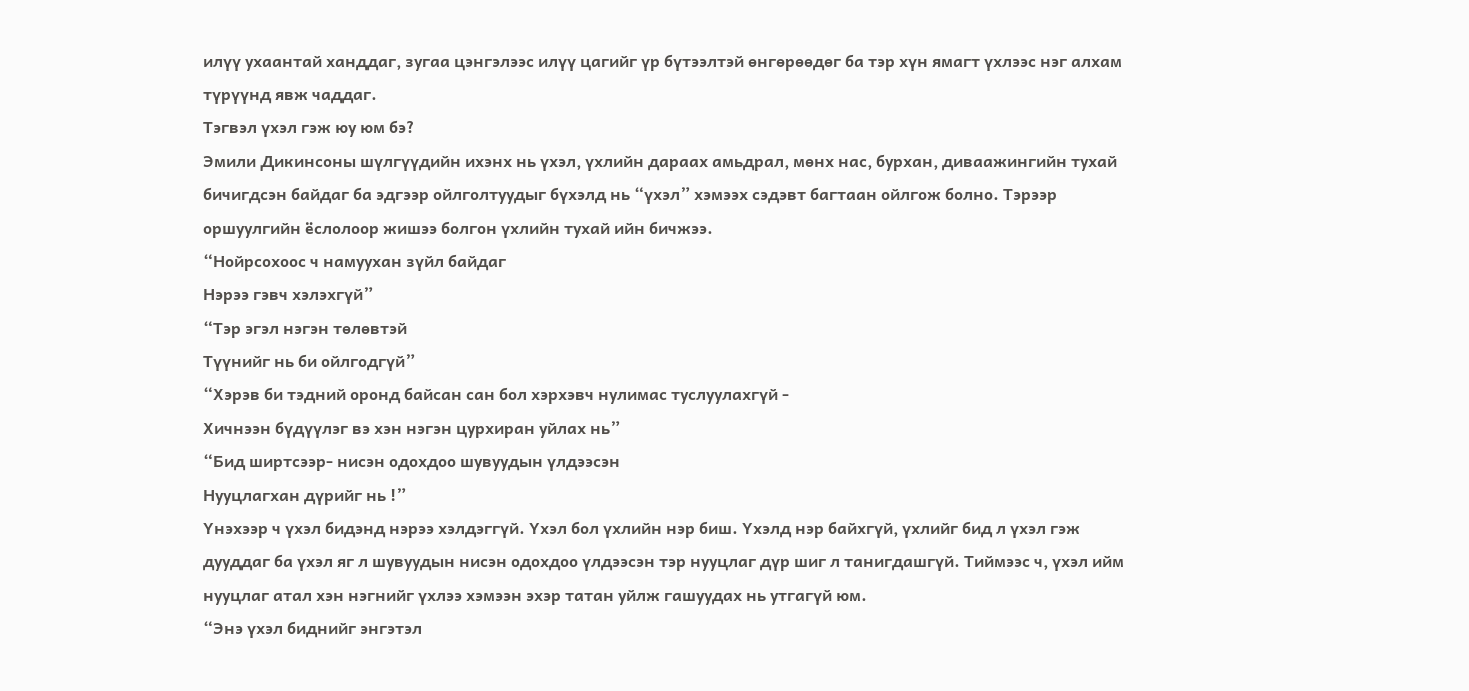илүү ухаантай ханддаг, зугаа цэнгэлээс илүү цагийг үр бүтээлтэй өнгөрөөдөг ба тэр хүн ямагт үхлээс нэг алхам түрүүнд явж чаддаг.
Тэгвэл үхэл гэж юу юм бэ?
Эмили Дикинсоны шүлгүүдийн ихэнх нь үхэл, үхлийн дараах амьдрал, мөнх нас, бурхан, диваажингийн тухай бичигдсэн байдаг ба эдгээр ойлголтуудыг бүхэлд нь “үхэл” хэмээх сэдэвт багтаан ойлгож болно. Тэрээр оршуулгийн ёслолоор жишээ болгон үхлийн тухай ийн бичжээ.
“Нойрсохоос ч намуухан зүйл байдаг
Нэрээ гэвч хэлэхгүй”
“Тэр эгэл нэгэн төлөвтэй
Түүнийг нь би ойлгодгүй”
“Хэрэв би тэдний оронд байсан сан бол хэрхэвч нулимас туслуулахгүй -
Хичнээн бүдүүлэг вэ хэн нэгэн цурхиран уйлах нь”
“Бид ширтсээр- нисэн одохдоо шувуудын үлдээсэн
Нууцлагхан дүрийг нь !”
Үнэхээр ч үхэл бидэнд нэрээ хэлдэггүй. Үхэл бол үхлийн нэр биш. Үхэлд нэр байхгүй, үхлийг бид л үхэл гэж дууддаг ба үхэл яг л шувуудын нисэн одохдоо үлдээсэн тэр нууцлаг дүр шиг л танигдашгүй. Тиймээс ч, үхэл ийм нууцлаг атал хэн нэгнийг үхлээ хэмээн эхэр татан уйлж гашуудах нь утгагүй юм.
“Энэ үхэл биднийг энгэтэл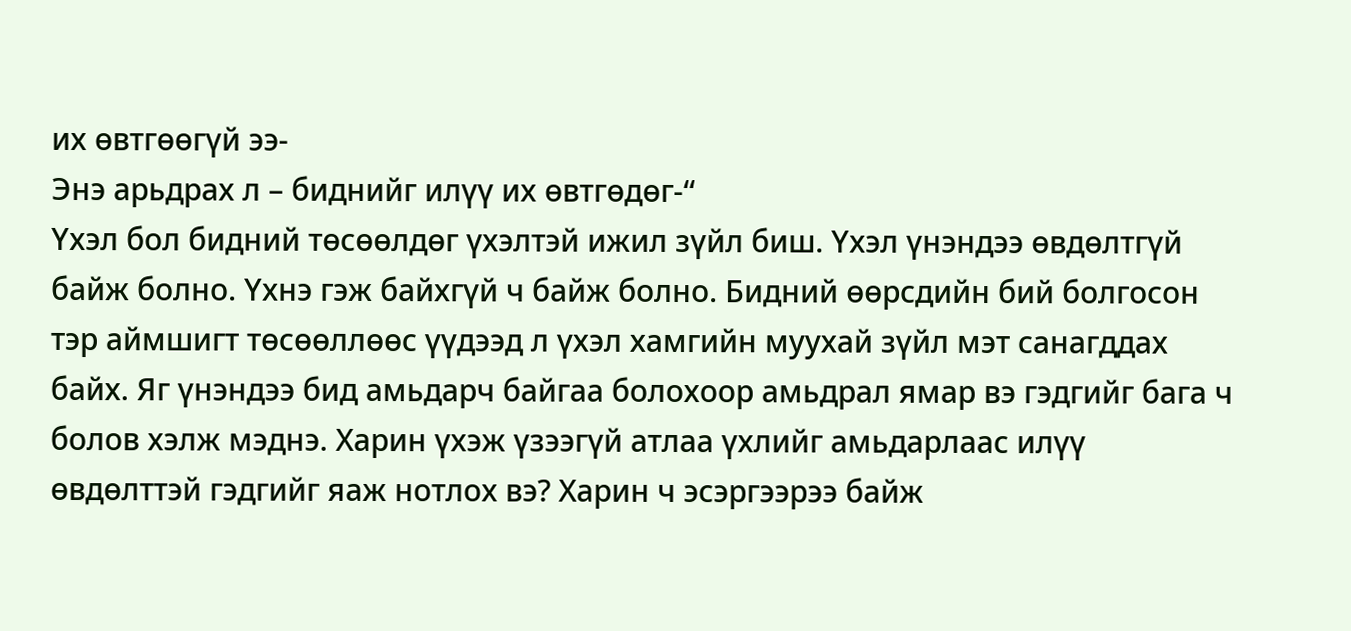их өвтгөөгүй ээ-
Энэ арьдрах л – биднийг илүү их өвтгөдөг-“
Үхэл бол бидний төсөөлдөг үхэлтэй ижил зүйл биш. Үхэл үнэндээ өвдөлтгүй байж болно. Үхнэ гэж байхгүй ч байж болно. Бидний өөрсдийн бий болгосон тэр аймшигт төсөөллөөс үүдээд л үхэл хамгийн муухай зүйл мэт санагддах байх. Яг үнэндээ бид амьдарч байгаа болохоор амьдрал ямар вэ гэдгийг бага ч болов хэлж мэднэ. Харин үхэж үзээгүй атлаа үхлийг амьдарлаас илүү өвдөлттэй гэдгийг яаж нотлох вэ? Харин ч эсэргээрээ байж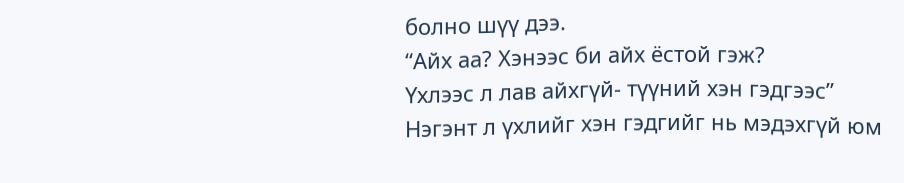болно шүү дээ.
“Айх аа? Хэнээс би айх ёстой гэж?
Үхлээс л лав айхгүй- түүний хэн гэдгээс”
Нэгэнт л үхлийг хэн гэдгийг нь мэдэхгүй юм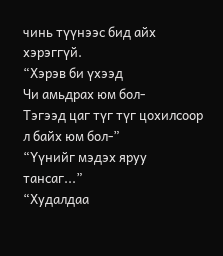чинь түүнээс бид айх хэрэггүй.
“Хэрэв би үхээд
Чи амьдрах юм бол-
Тэгээд цаг түг түг цохилсоор л байх юм бол-”
“Үүнийг мэдэх яруу тансаг...”
“Худалдаа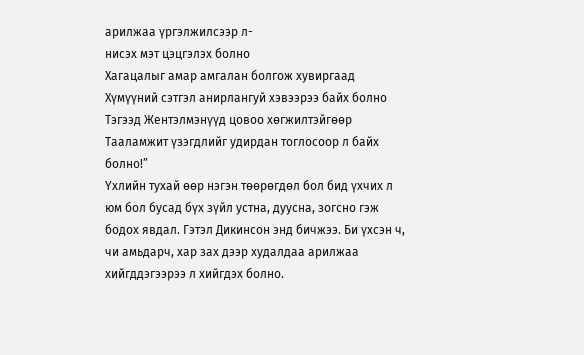арилжаа үргэлжилсээр л-
нисэх мэт цэцгэлэх болно
Хагацалыг амар амгалан болгож хувиргаад
Хүмүүний сэтгэл анирлангуй хэвээрээ байх болно
Тэгээд Жентэлмэнүүд цовоо хөгжилтэйгөөр
Тааламжит үзэгдлийг удирдан тоглосоор л байх болно!”
Үхлийн тухай өөр нэгэн төөрөгдөл бол бид үхчих л юм бол бусад бүх зүйл устна, дуусна, зогсно гэж бодох явдал. Гэтэл Дикинсон энд бичжээ. Би үхсэн ч, чи амьдарч, хар зах дээр худалдаа арилжаа хийгддэгээрээ л хийгдэх болно.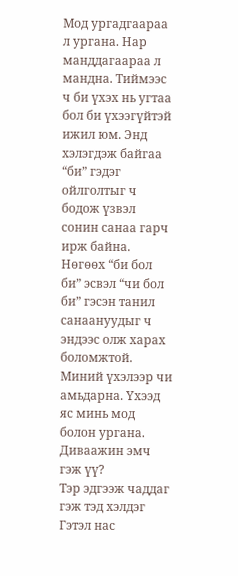Мод ургадгаараа л ургана. Нар манддагаараа л мандна. Тиймээс ч би үхэх нь угтаа бол би үхээгүйтэй ижил юм. Энд хэлэгдэж байгаа “би” гэдэг ойлголтыг ч бодож үзвэл сонин санаа гарч ирж байна. Нөгөөх “би бол би” эсвэл “чи бол би” гэсэн танил санаануудыг ч эндээс олж харах боломжтой. Миний үхэлээр чи амьдарна. Үхээд яс минь мод болон ургана.
Диваажин эмч гэж үү?
Тэр эдгээж чаддаг гэж тэд хэлдэг
Гэтэл нас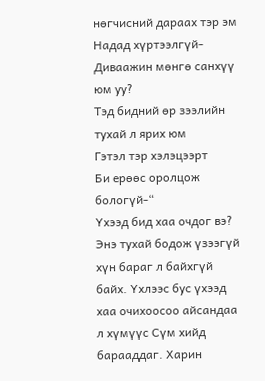нөгчисний дараах тэр эм
Надад хүртээлгүй-
Диваажин мөнгө санхүү юм уу?
Тэд бидний өр зээлийн тухай л ярих юм
Гэтэл тэр хэлэцээрт
Би ерөөс оролцож бологүй-“
Үхээд бид хаа очдог вэ? Энэ тухай бодож үзээгүй хүн бараг л байхгүй байх. Үхлээс бус үхээд хаа очихоосоо айсандаа л хүмүүс Сүм хийд барааддаг. Харин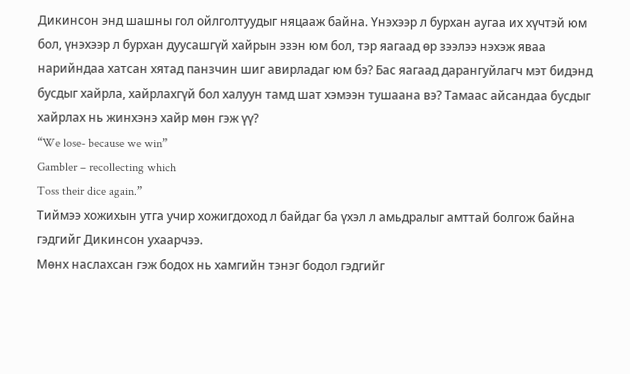Дикинсон энд шашны гол ойлголтуудыг няцааж байна. Үнэхээр л бурхан аугаа их хүчтэй юм бол, үнэхээр л бурхан дуусашгүй хайрын эзэн юм бол, тэр яагаад өр зээлээ нэхэж яваа нарийндаа хатсан хятад панзчин шиг авирладаг юм бэ? Бас яагаад дарангуйлагч мэт бидэнд бусдыг хайрла, хайрлахгүй бол халуун тамд шат хэмээн тушаана вэ? Тамаас айсандаа бусдыг хайрлах нь жинхэнэ хайр мөн гэж үү?
“We lose- because we win”
Gambler – recollecting which
Toss their dice again.”
Тиймээ хожихын утга учир хожигдоход л байдаг ба үхэл л амьдралыг амттай болгож байна гэдгийг Дикинсон ухаарчээ.
Мөнх наслахсан гэж бодох нь хамгийн тэнэг бодол гэдгийг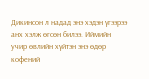Дикинсон л надад энэ хэдэн үгээрээ анх хэлж өгсөн билээ. Иймийн учир өвлийн хүйтэн энэ өдөр кофений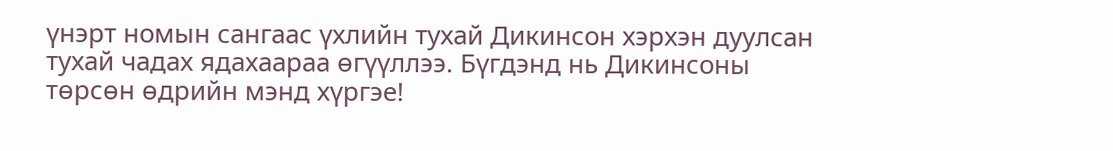үнэрт номын сангаас үхлийн тухай Дикинсон хэрхэн дуулсан тухай чадах ядахаараа өгүүллээ. Бүгдэнд нь Дикинсоны төрсөн өдрийн мэнд хүргэе!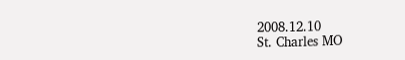2008.12.10
St. Charles MO